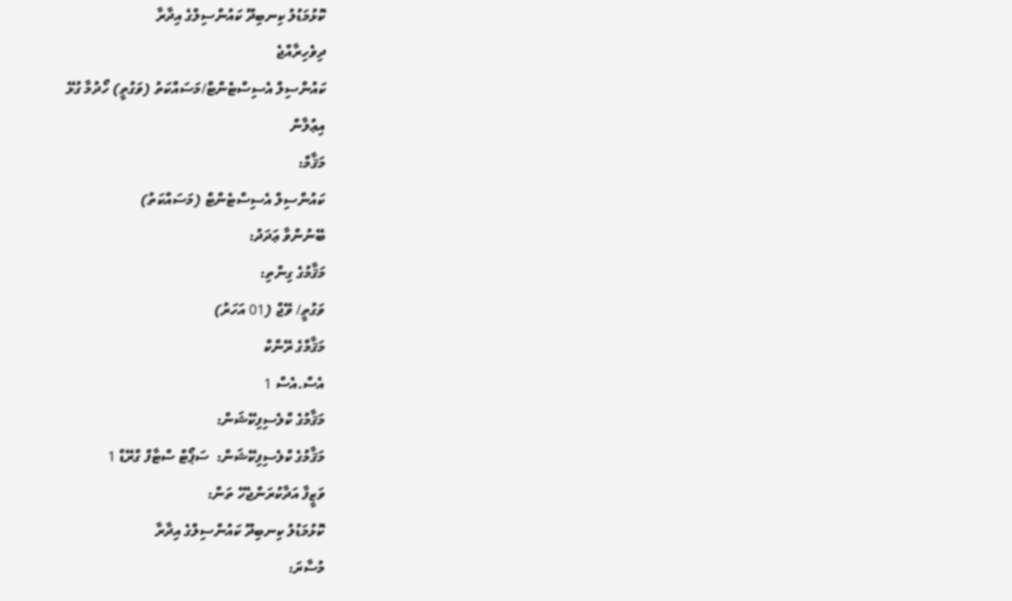ކޮޅުމަޑުލު ކިނބިދޫ ކައުންސިލްގެ އިދާރާ
ދިވެހިރާއްޖެ
ކައުންސިލް އެސިސްޓެންޓް/މަސައްކަތު (ވަގުތީ) ހޯދުމާ ގުޅޭ
އިޢުލާން
މަޤާމް:
ކައުންސިލް އެސިސްޓެންޓް (މަސައްކަތު)
ބޭނުންވާ ޢަދަދު:
މަޤާމުގެ ގިންތި:
ވަގުތީ/ ވޭޖް (01 އަހަރު)
މަޤާމްގެ ރޭންކް
އެސް.އެސް 1
މަޤާމުގެ ކްލެސިފިކޭޝަން:
މަޤާމުގެ ކްލެސިފިކޭޝަން:  ސަޕޯޓް ސްޓާފް ގްރޭޑް 1
ވަޒީފާ އަދާކުރަންޖެހޭ ތަން:
ކޮޅުމަޑުލު ކިނބިދޫ ކައުންސިލްގެ އިދާރާ
މުސާރަ: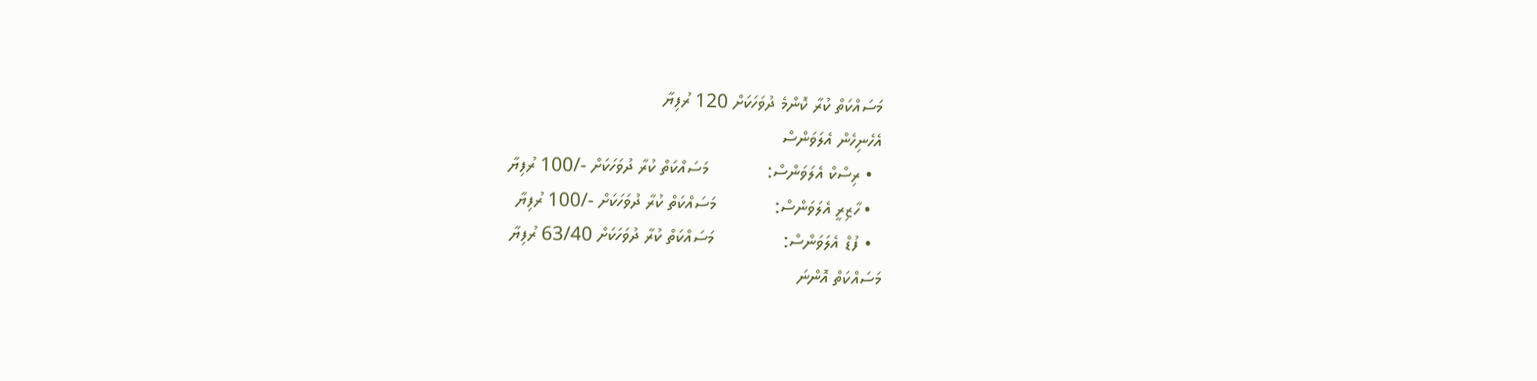މަސައްކަތް ކުރާ ކޮންމެ ދުވަހަކަށް 120 ރުފިޔާ
އެހެނިހެން އެލަވަންސް
  • ރިސްކް އެލަވަންސް:            މަސައްކަތް ކުރާ ދުވަހަކަށް -/100 ރުފިޔާ
  • ހާޒިރީ އެލަވަންސް:            މަސައްކަތް ކުރާ ދުވަހަކަށް -/100 ރުފިޔާ
  • ފުޑް އެލަވަންސް:              މަސައްކަތް ކުރާ ދުވަހަކަށް 63/40 ރުފިޔާ
މަސައްކަތް އޮންނަ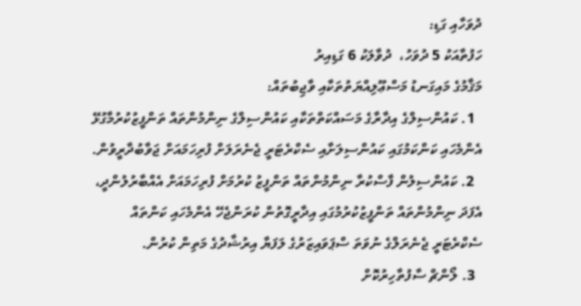ދުވަހާއި ގަޑި:
ހަފުތާއަކު 5 ދުވަހު،  ދުވާލަކު 6 ގަޑިއިރު
މަޤާމުގެ މައިގަނޑު މަސްޢޫލިއްޔަތުތަކާއި ވާޖިބުތައް:
  1. ކައުންސިލްގެ އިދާރާގެ މަސައްކަތްތަކާއި ކައުންސިލްގެ ނިންމުންތައް ތަންފީޒުކުރުމާގުޅޭ އެންމެހައި ކަންކަމުގައި ކައުންސިލަށާއި ސެކްރެޓަރީ ޖެނެރަލަށް ފުރިހަމައަށް ޖަވާބުދާރީވުން.
  2. ކައުންސިލުން ފާސްކުރާ ނިންމުންތައް ތަންފީޒު ކުރުމަށް ފުރިހަމައަށް އެއްބާރުލުންދީ، އެފަދަ ނިންމުންތައް ތަންފީޒުކުރުމުގައި އިދާރީގޮތުން ކުރަންޖެހޭ އެންމެހައި ކަންތައް ސެކްރެޓަރީ ޖެނެރަލްގެ ނުވަތަ ސްޕަވައިޒަރުގެ ލަފަޔާ އިރުޝާދުގެ މަތިން ކުރުން.
  3. ލޯންޗް ސާފުތާހިރުކޮށް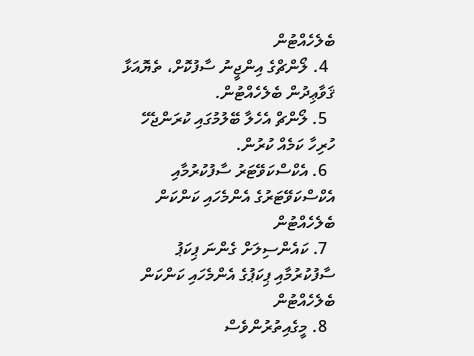ބެލެހެއްޓުން
  4. ލޯންޗްގެ އިންޖީނު ސާފުކޮށް، ތެޔޮއަޅާ ޤަވާޢިދުން ބެލެހެއްޓުން.
  5. ލޯންޗް އެހެލާ ބޭލުމުގައި ކުރަންޖެހޭ ހުރިހާ ކަމެއް ކުރުން.
  6. އެކްސްކަވޭޓަރު ސާފުކުރުމާއި އެކްސްކަވޭޓަރުގެ އެންމެހައި ކަންކަން ބެލެހެއްޓުން
  7. ކައެންސިލަށް ގެންނަ ޕިކަޕު ސާފުކުރުމާއި ޕިކަޕުގެ އެންމެހައި ކަންކަން ބެލެހެއްޓުން
  8. މީގެއިތުރުންވެސް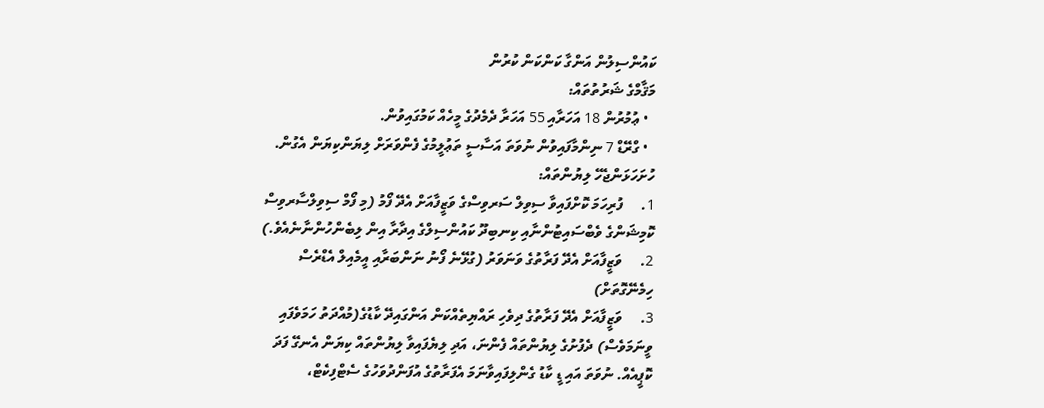ކައުންސިލުން އަންގާ ކަންކަން ކުރުން
މަޤާމްގެ ޝަރުތުތައް:
  • ޢުމުރުން 18 އަހަރާއި 55 އަހަރާ ދެމެދުގެ މީހެއް ކަމުގައިވުން.
  • ގްރޭޑް 7 ނިންމާފައިވުން ނުވަތަ އަސާސީ ތަޢުލީމުގެ ފެންވަރަށް ލިޔަންކިޔަން އެގުން.
ހުށަހަޅަންޖެހޭ ލިޔުންތައް:
1.     ފުރިހަމަ ކޮށްފައިވާ ސިވިލް ސަރވިސްގެ ވަޒީފާއަށް އެދޭ ފޯމު (މި ފޯމް ސިވިލްސާރވިސް ކޮމިޝަންގެ ވެބްސައިޓުންނާއި ކިނބިދޫ ކައުންސިލްގެ އިދާރާ އިން ލިބެންހުންނާނެއެވެ.)
2.     ވަޒީފާއަށް އެދޭ ފަރާތުގެ ވަނަވަރު (ގުޅޭނެ ފޯނު ނަންބަރާއި އީމެއިލް އެޑްރެސް ހިމެނޭގޮތަށް)
3.     ވަޒީފާއަށް އެދޭ ފަރާތުގެ ދިވެހި ރައްޔިތެއްކަން އަންގައިދޭ ކާޑުގެ(މުއްދަތު ހަމަވެފައި ވީނަމަވެސް) ދެފުށުގެ ލިޔުންތައް ފެންނަ، އަދި ލިޔެފައިވާ ލިޔުންތައް ކިޔަން އެނގޭ ފަދަ ކޮޕީއެއް. ނުވަތަ އައި ޑީ ކާޑު ގެންލިފައިވާނަމަ އެފަރާތުގެ އުފަންދުވަހުގެ ސެޓްފިކެޓް،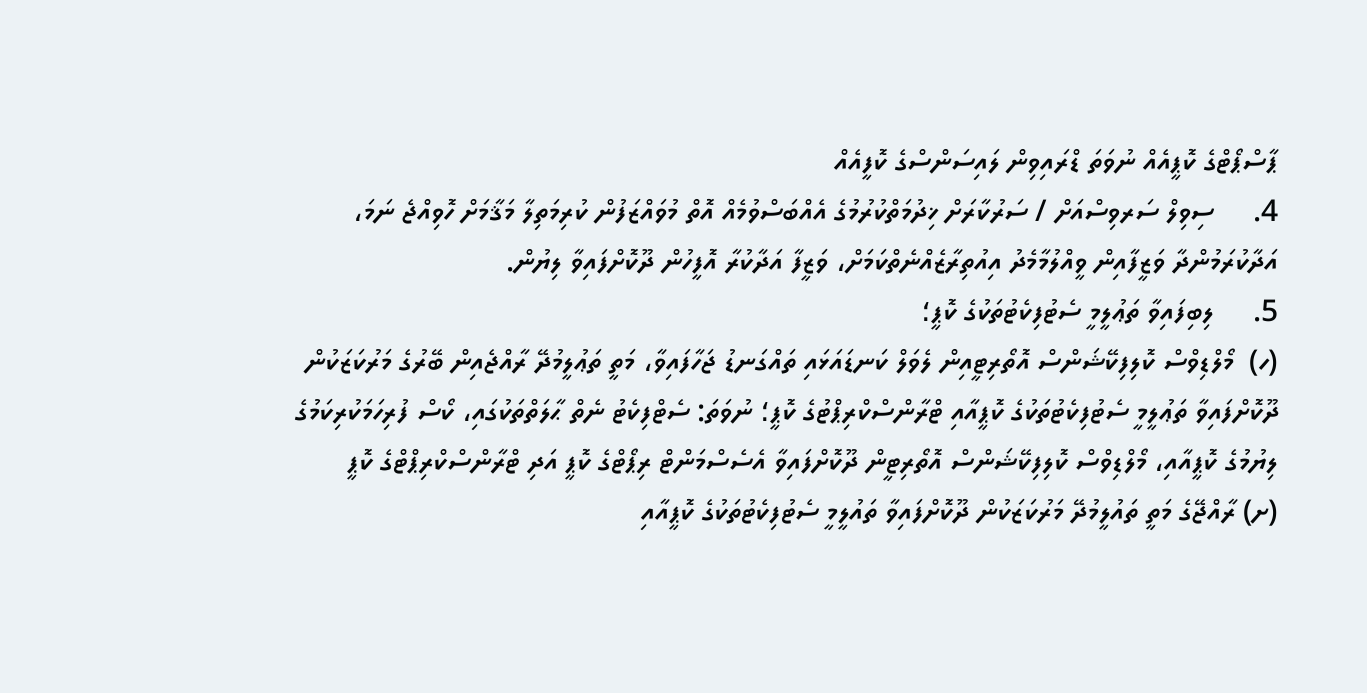ޕާސްޕޯޓްގެ ކޮޕީއެއް ނުވަތަ ޑްރައިވިން ލައިސަންސްގެ ކޮފީއެއް
4.     ސިވިލް ސަރވިސްއަށް / ސަރުކާރަށް ޚިދުމަތްކުރުމުގެ އެއްބަސްވުމެއް އޮތް މުވައްޒަފުން ކުރިމަތިލާ މަޤާމަށް ހޮވިއްޖެ ނަމަ، އަދާކުރަމުންދާ ވަޒީފާއިން ވީއްލުމާމެދު އިއުތިރާޒެއްނެތްކަމަށް، ވަޒީފާ އަދާކުރާ އޮފީހުން ދޫކޮށްފައިވާ ލިޔުން.
5.     ލިބިފައިވާ ތަޢުލީމީ ސެޓުފިކެޓުތަކުގެ ކޮޕީ؛
(ހ)  މޯލްޑިވްސް ކޮލިފިކޭޝަންސް އޮތޯރިޓީއިން ލެވަލް ކަނޑައަޅައި ތައްގަނޑު ޖަހާފައިވާ، މަތީ ތަޢުލީމުދޭ ރާއްޖެއިން ބޭރުގެ މަރުކަޒަކުން ދޫކޮށްފައިވާ ތަޢުލީމީ ސެޓުފިކެޓުތަކުގެ ކޮޕީއާއި ޓްރާންސްކްރިޕްޓުގެ ކޮޕީ؛ ނުވަތަ: ސެޓްފިކެޓު ނެތް ޙާލަތްތަކުގައި، ކޯސް ފުރިހަމަކުރިކަމުގެ ލިޔުމުގެ ކޮޕީއާއި، މޯލްޑިވްސް ކޮލިފިކޭޝަންސް އޮތޯރިޓީން ދޫކޮށްފައިވާ އެސެސްމަންޓް ރިޕޯޓްގެ ކޮޕީ އަދި ޓްރާންސްކްރިޕްޓްގެ ކޮޕީ
(ށ) ރާއްޖޭގެ މަތީ ތައުލީމުދޭ މަރުކަޒަކުން ދޫކޮށްފައިވާ ތައުލީމީ ސެޓުފިކެޓުތަކުގެ ކޮޕީއާއި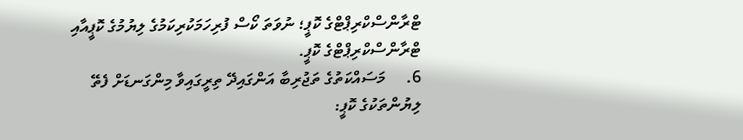ޓްރާންސްކްރިޕްޓްގެ ކޮޕީ؛ ނުވަތަ ކޯސް ފުރިހަމަކުރިކަމުގެ ލިޔުމުގެ ކޮޕީއާއި ޓްރާންސްކްރިޕްޓްގެ ކޮޕީ.
6.     މަސައްކަތުގެ ތަޖުރިބާ އަންގައިދޭ ތިރީގައިވާ މިންގަނޑަށް ފެތޭ ލިޔުންތަކުގެ ކޮޕީ: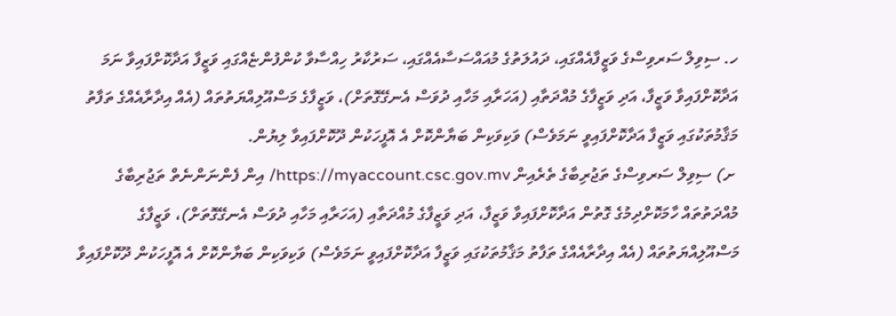ހ. ސިވިލް ސަރވިސްގެ ވަޒީފާއެއްގައި، ދައުލަތުގެ މުއައްސަސާއެއްގައި، ސަރުކާރު ހިއްސާވާ ކުންފުންޏެއްގައި ވަޒީފާ އަދާކޮށްފައިވާ ނަމަ އަދާކޮށްފައިވާ ވަޒީފާ، އަދި ވަޒީފާގެ މުއްދަތާއި (އަހަރާއި މަހާއި ދުވަސް އެނގޭގޮތަށް)، ވަޒީފާގެ މަސްއޫލިއްޔަތުތައް (އެއް އިދާރާއެއްގެ ތަފާތު މަޤާމުތަކުގައި ވަޒީފާ އަދާކޮށްފައިވީ ނަމަވެސް) ވަކިވަކިން ބަޔާންކޮށް އެ އޮފީހަކުން ދޫކޮށްފައިވާ ލިޔުން.
 ށ) ސިވިލް ސަރވިސްގެ ތަޖުރިބާގެ ތެރެއިން https://myaccount.csc.gov.mv/ އިން ފެންނަންނެތް ތަޖުރިބާގެ މުއްދަތުތައް ހާމަކޮށްދިމުގެ ގޮތުން އަދާކޮށްފައިވާ ވަޒީފާ، އަދި ވަޒީފާގެ މުއްދަތާއި (އަހަރާއި މަހާއި ދުވަސް އެނގޭގޮތަށް)، ވަޒީފާގެ މަސްއޫލިއްޔަތުތައް (އެއް އިދާރާއެއްގެ ތަފާތު މަޤާމުތަކުގައި ވަޒީފާ އަދާކޮށްފައިވީ ނަމަވެސް) ވަކިވަކިން ބަޔާންކޮށް އެ އޮފީހަކުން ދޫކޮށްފައިވާ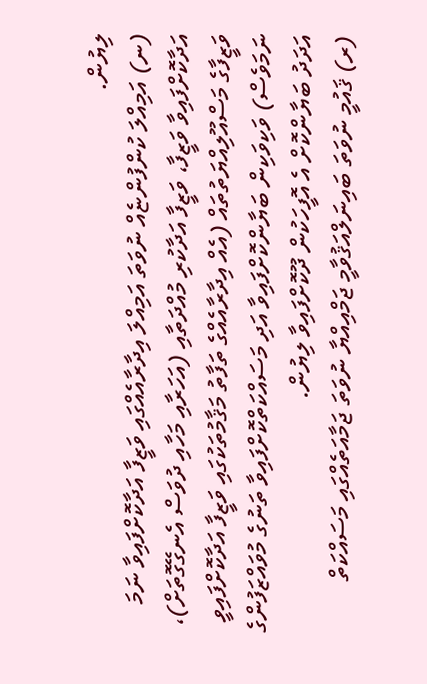ލިޔުން.
(ނ) އަމިއްލަ ކުންފުންޏެއް ނުވަތަ އަމިއްލަ އިދާރާއެއްގައި ވަޒީފާ އަދާކޮށްފައިވާ ނަމަ އަދާކޮށްފައިވާ ވަޒީފާ، ވަޒީފާ އަދާކުރި މުއްދަތާއި (އަހަރާއި މަހާއި ދުވަސް އެނގޭގޮތަށް)، ވަޒީފާގެ މަސްއޫލިއްޔަތުތައް (އެއް އިދާރާއެއްގެ ތަފާތު މަޤާމުތަކުގައި ވަޒީފާ އަދާކޮށްފައިވީ ނަމަވެސް) ވަކިވަކިން ބަޔާންކޮށްފައިވާ އަދި މަސައްކަތްކޮށްފައިވާ ތަނުގެ މުވައްޒަފުންގެ އަދަދު ބަޔާންކޮށް އެ އޮފީހަކުން ދޫކޮށްފައިވާ ލިޔުން.
(ރ) ޤައުމީ ނުވަތަ ބައިނަލްއަޤުވާމީ ޖަމްއިއްޔާ ނުވަތަ ޖަމާއަތެއްގައި މަސައްކަތް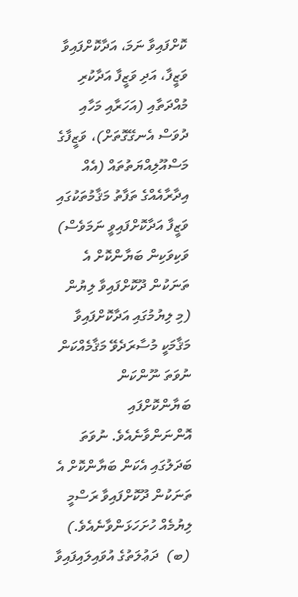ކޮށްފައިވާ ނަމަ، އަދާކޮށްފައިވާ ވަޒީފާ، އަދި ވަޒީފާ އަދާކުރި މުއްދަތާއި (އަހަރާއި މަހާއި ދުވަސް އެނގޭގޮތަށް)، ވަޒީފާގެ މަސްއޫލިއްޔަތުތައް (އެއް އިދާރާއެއްގެ ތަފާތު މަޤާމުތަކުގައި ވަޒީފާ އަދާކޮށްފައިވީ ނަމަވެސް) ވަކިވަކިން ބަޔާންކޮށް އެ ތަނަކުން ދޫކޮށްފައިވާ ލިޔުން (މި ލިޔުމުގައި އަދާކޮށްފައިވާ މަޤާމަކީ މުސާރަދެވޭ މަޤާމެއްކަން ނުވަތަ ނޫންކަން ބަޔާންކޮށްފައި އޮންނަންވާނެއެވެ. ނުވަތަ ބަދަލުގައި އެކަން ބަޔާންކޮށް އެ ތަނަކުން ދޫކޮށްފައިވާ ރަސްމީ ލިޔުމެއް ހުށަހަޅަންވާނެއެވެ.)
 (ބ)  ދަޢުލަތުގެ އުވައިލައިފައިވާ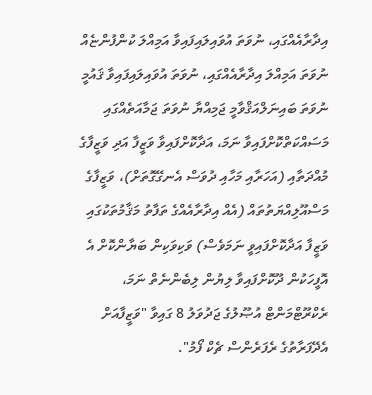އިދާރާއެއްގައި، ނުވަތަ އުވައިލައިފައިވާ އަމިއްލަ ކުންފުންޏެއް ނުވަތަ އަމިއްލަ އިދާރާއެއްގައި، ނުވަތަ އުވައިލައިފައިވާ ޤައުމީ ނުވަތަ ބައިނަލްއަޤްވާމީ ޖަމިއްޔާ ނުވަތަ ޖަމާއަތެއްގައި މަސައްކަތްކޮށްފައިވާ ނަމަ، އަދާކޮށްފައިވާ ވަޒީފާ އަދި ވަޒީފާގެ މުއްދަތާއި (އަހަރާއި މަހާއި ދުވަސް އެނގޭގޮތަށް)، ވަޒީފާގެ މަސްއޫލިއްޔަތުތައް (އެއް އިދާރާއެއްގެ ތަފާތު މަޤާމުތަކުގައި ވަޒީފާ އަދާކޮށްފައިވީ ނަމަވެސް) ވަކިވަކިން ބަޔާންކޮށް އެ އޮފީހަކުން ދޫކޮށްފައިވާ ލިޔުން ލިބެންނެތް ނަމަ، ރެކްރޫޓްމަންޓް އުޞޫލުގެ ޖަދުވަލު 8 ގައިވާ "ވަޒީފާއަށް އެދޭފަރާތުގެ ރެފަރެންސް ޗެކް ފޯމު".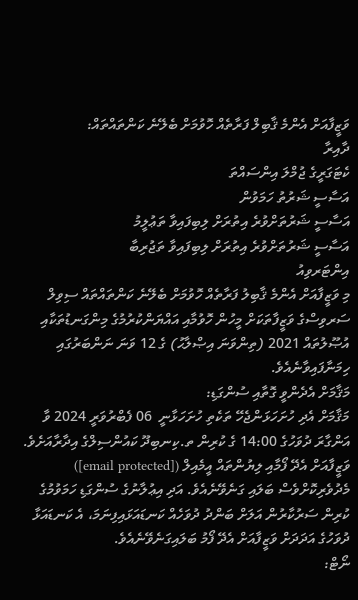ވަޒީފާއަށް އެންމެ ޤާބިލް ފަރާތެއް ހޮވުމަށް ބެލޭނެ ކަންތައްތައް:
ދާއިރާ
ކެޓަގަރީގެ ޖުމްލަ އިންސައްތަ
އަސާސީ ޝަރުތު ހަމަވުން
އަސާސީ ޝަރުތަށްވުރެ އިތުރަށް ލިބިފައިވާ ތަޢުލީމު
އަސާސީ ޝަރުތަށްވުރެ އިތުރަށް ލިބިފައިވާ ތަޖުރިބާ
އިންޓަރވިއު
މި ވަޒީފާއަށް އެންމެ ޤާބިލު ފަރާތެއް ހޮވުމަށް ބެލޭނެ ކަންތައްތައް ސިވިލް ސަރވިސްގެ ވަޒީފާތަކަށް މީހުން ހޮވުމާއި އައްޔަންކުރުމުގެ މިންގަނޑުތަކާއި އުޞޫލުތައް 2021 (ތިންވަނަ އިޞްލާޙު) ގެ 12 ވަނަ ނަންބަރުގައި ހިމަނާފައިވާނެއެވެ.
މަޤާމަށް އެދެންވީ ގޮތާއި ސުންގަޑި:
މަޤާމަށް އެދި ހުށަހަޅަންޖެހޭ ތަކެތި ހުށަހަޅާނީ  06 ފެބްރުވަރީ 2024 ވާ އަންގާރަ ދުވަހުގެ 14:00 ގެ ކުރިން ތ.ކިނބިދޫ ކައުންސިލްގެ އިދާރާއަށެވެ. ވަޒީފާއަށް އެދޭ ފޯމާއި ލިޔުންތައް އީމެއިލް ([email protected]) މެދުވެރިކޮށްވެސް ބަލައި ގަނެވޭނެއެވެ. އަދި އިޢުލާނުގެ ސުންގަޑި ހަމަވުމުގެ  ކުރިން ސަރުކާރުން އަލަށް ބަންދު ދުވަހެއް ކަނޑައަޅައިފިނަމަ، އެ ކަނޑައަޅާ ދުވަހުގެ އަދަދަށް ވަޒީފާއަށް އެދޭ ފޯމު ބަލައިގަނެވޭނެއެވެ.
ނޯޓް: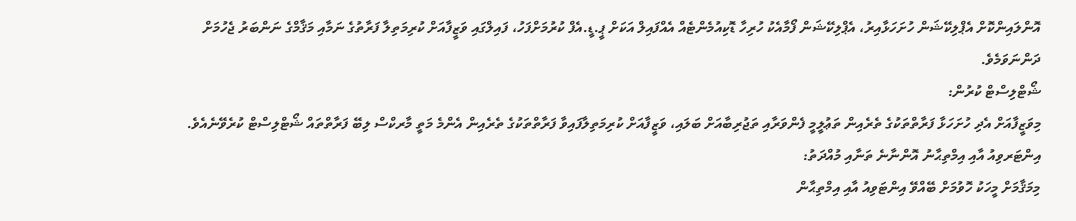އޮންލައިންކޮށް އެޕްލިކޭޝަން ހުށަހަޅާއިރު، އެޕްލިކޭޝަން ފޯމާއެކު ހުރިހާ ޑޮކިއުމެންޓެއް އެއްފައިލް އަކަށް ޕީ.ޑީ.އެފް ކުރުމަށްފަހު، ފައިލްގައި ވަޒީފާއަށް ކުރިމަތިލާ ފަރާތުގެ ނަމާއި މަޤާމްގެ ނަންބަރު ޖެހުމަށް ދަންނަވަމެވެ.
ޝޯޓްލިސްޓް ކުރުން:
މިވަޒީފާއަށް އެދި ހުށަހަޅާ ފަރާތްތަކުގެ ތެރެއިން ތަޢުލީމީ ފެންވަރާއި ތަޖުރިބާއަށް ބަލައި، ވަޒީފާއަށް ކުރިމަތިލާފައިވާ ފަރާތްތަކުގެ ތެރެއިން އެންމެ މަތީ މާރކްސް ލިބޭ ފަރާތްތައް ޝޯޓްލިސްޓް ކުރެވޭނެއެވެ.
އިންޓަރވިއު އާއި އިމްތިޙާނު އޮންނާނެ ތަނާއި މުއްދަތު:
މިމަޤާމަށް މީހަކު ހޮވުމަށް ބޭއްވޭ އިންޓަވިއު އާއި އިމްތިޙާން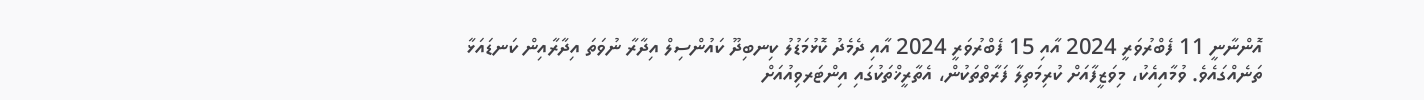އޮންނާނީ 11 ފެބްރުވަރީ 2024 އާއި 15 ފެބްރުވަރީ 2024 އާއި ދެމެދު ކޮޅުމަޑުލު ކިނބިދޫ ކައުންސިލް އިދާރާ ނުވަތަ އިދާރާއިން ކަނޑައަޅާ ތަނެއްގައެވެ. ވުމާއިއެކު، މިވަޒީފާއަށް ކުރިމަތިލާ ފަރާތްތަކުން، އެތާރީޚްތަކުގައި އިންޓަރވިއުއަށް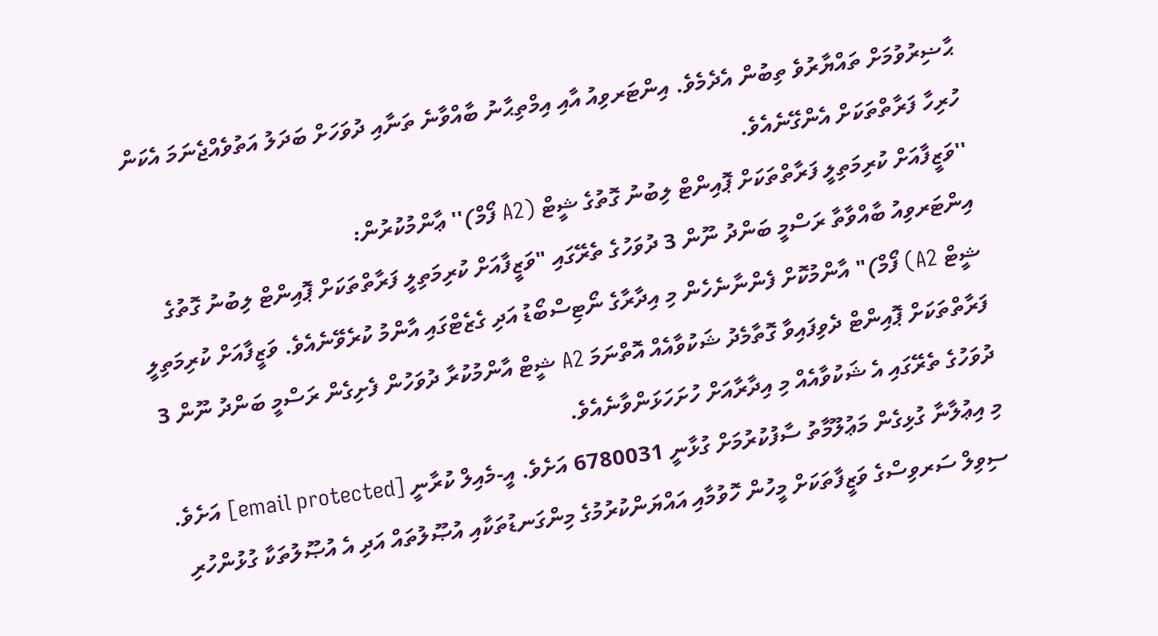ޙާޟިރުވުމަށް ތައްޔާރުވެ ތިބުން އެދެމެވެ. އިންޓަރވިއު އާއި އިމްތިޙާނު ބާއްވާނެ ތަނާއި ދުވަހަށް ބަދަލު އަތުވެއްޖެނަމަ އެކަން ހުރިހާ ފަރާތްތަކަށް އެންގޭނެއެވެ.
''ވަޒީފާއަށް ކުރިމަތިލީ ފަރާތްތަކަށް ޕޮއިންޓް ލިބުނު ގޮތުގެ ޝީޓް (A2 ފޯމް)'' ޢާންމުކުރުން:
އިންޓަރވިއު ބާއްވާތާ ރަސްމީ ބަންދު ނޫން 3 ދުވަހުގެ ތެރޭގައި "ވަޒީފާއަށް ކުރިމަތިލީ ފަރާތްތަކަށް ޕޮއިންޓް ލިބުނު ގޮތުގެ ޝީޓް A2) ފޯމް)" އާންމުކޮށް ފެންނާނެހެން މި އިދާރާގެ ނޯޓިސްބޯޑު އަދި ގެޒެޓްގައި އާންމު ކުރެވޭނެއެވެ. ވަޒީފާއަށް ކުރިމަތިލީ ފަރާތްތަކަށް ޕޮއިންޓް ދެވިފައިވާ ގޮތާމެދު ޝަކުވާއެއް އޮތްނަމަ A2 ޝީޓް އާންމުކުރާ ދުވަހުން ފެށިގެން ރަސްމީ ބަންދު ނޫން 3 ދުވަހުގެ ތެރޭގައި އެ ޝަކުވާއެއް މި އިދާރާއަށް ހުށަހަޅަންވާނެއެވެ.
މި އިޢުލާނާ ގުޅިގެން މަޢުލޫމާތު ސާފުކުރުމަށް ގުޅާނީ 6780031 އަށެވެ. އީ-މެއިލް ކުރާނީ [email protected] އަށެވެ.
ސިވިލް ސަރވިސްގެ ވަޒީފާތަކަށް މީހުން ހޮވުމާއި އައްޔަންކުރުމުގެ މިންގަނޑުތަކާއި އުޞޫލުތައް އަދި އެ އުޞޫލުތަކާ ގުޅުންހުރި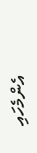އެންމެހައި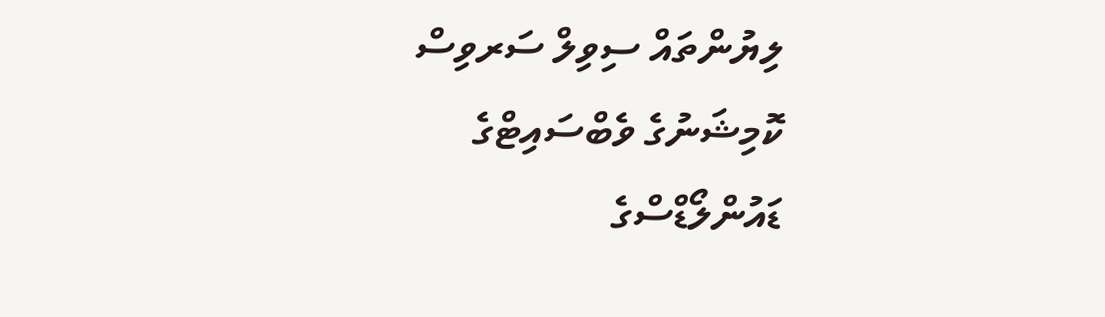ލިޔުންތައް ސިވިލް ސަރވިސް ކޮމިޝަނުގެ ވެބްސައިޓްގެ ޑައުންލޯޑްސްގެ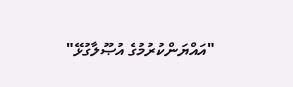"އައްޔަންކުރުމުގެ އުޞޫލާގުޅޭ"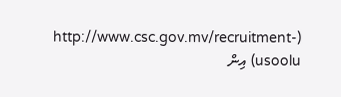(http://www.csc.gov.mv/recruitment-usoolu) އިން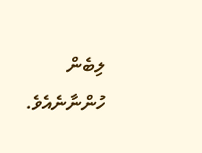ލިބެން ހުންނާނެއެވެ.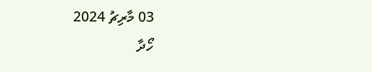03 މާރިޗު 2024
ހޯދާ